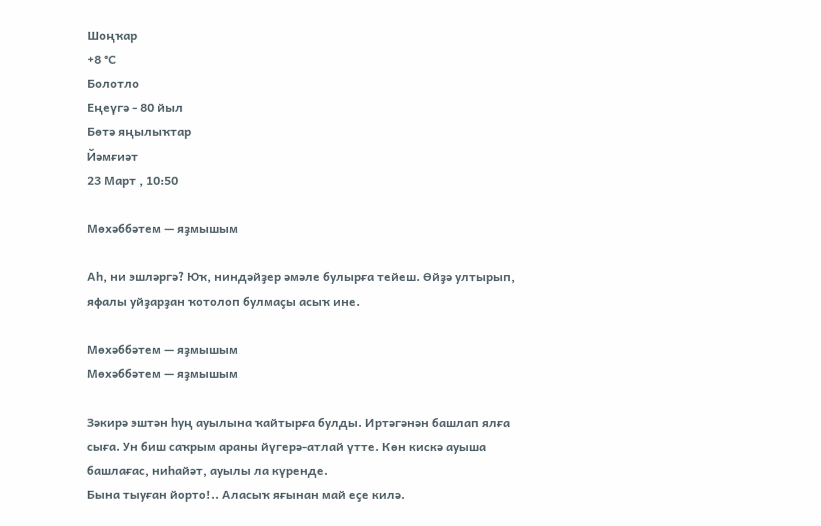Шоңҡар
+8 °С
Болотло
Еңеүгә - 80 йыл
Бөтә яңылыҡтар
Йәмғиәт
23 Март , 10:50

Мөхәббәтем — яҙмышым

Аһ, ни эшләргә? Юҡ, ниндәйҙер әмәле булырға тейеш. Өйҙә ултырып, яфалы уйҙарҙан ҡотолоп булмаҫы асыҡ ине.

Мөхәббәтем — яҙмышым
Мөхәббәтем — яҙмышым

Зәкирә эштән һуң ауылына ҡайтырға булды. Иртәгәнән башлап ялға сыға. Ун биш саҡрым араны йүгерә-атлай үтте. Көн кискә ауыша башлағас, ниһайәт, ауылы ла күренде.
Бына тыуған йорто!.. Аласыҡ яғынан май еҫе килә.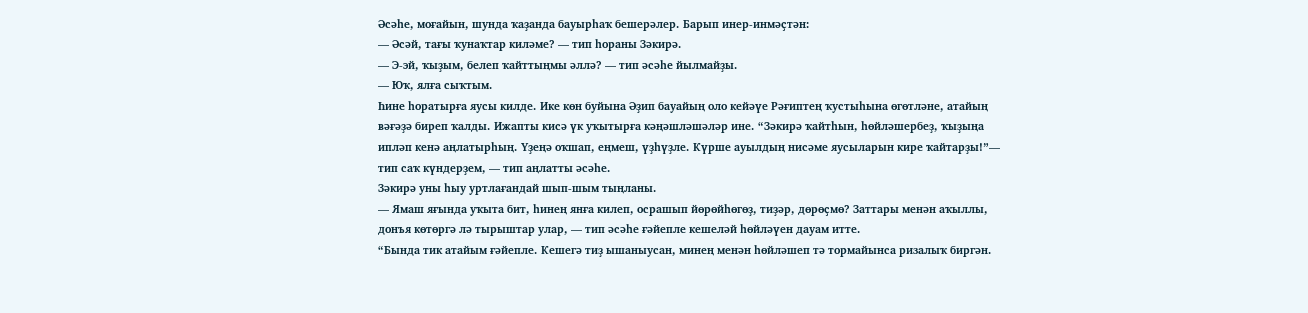Әсәһе, моғайын, шунда ҡаҙанда бауырһаҡ бешерәлер. Барып инер-инмәҫтән:
— Әсәй, тағы ҡунаҡтар киләме? — тип һораны Зәкирә.
— Э-эй, ҡыҙым, белеп ҡайттыңмы әллә? — тип әсәһе йылмайҙы.
— Юҡ, ялға сыҡтым.
Һине һоратырға яусы килде. Ике көн буйына Әҙип бауайың оло кейәүе Рәғиптең ҡустыһына өгөтләне, атайың вәғәҙә биреп ҡалды. Ижапты кисә үк уҡытырға кәңәшләшәләр ине. “Зәкирә ҡайтһын, һөйләшербеҙ, ҡыҙыңа ипләп кенә аңлатырһың. Үҙеңә оҡшап, еңмеш, үҙһүҙле. Күрше ауылдың нисәме яусыларын кире ҡайтарҙы!”— тип саҡ күндерҙем, — тип аңлатты әсәһе.
Зәкирә уны һыу уртлағандай шып-шым тыңланы.
— Ямаш яғында уҡыта бит, һинең янға килеп, осрашып йөрөйһөгөҙ, тиҙәр, дөрөҫмө? Заттары менән аҡыллы, донъя көтөргә лә тырыштар улар, — тип әсәһе ғәйепле кешеләй һөйләүен дауам итте.
“Бында тик атайым ғәйепле. Кешегә тиҙ ышаныусан, минең менән һөйләшеп тә тормайынса ризалыҡ биргән.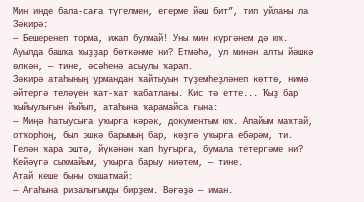Мин инде бала-саға түгелмен, егерме йәш бит”, тип уйланы ла Зәкирә:
— Бешеренеп торма, ижап булмай! Уны мин күргәнем дә юҡ. Ауылда башҡа ҡыҙҙар бөткәнме ни? Етмәһә, ул минән алты йәшкә өлкән, — тине, әсәһенә асыулы ҡарап.
Зәкирә атаһының урмандан ҡайтыуын түҙемһеҙләнеп көттө, нимә әйтергә теләүен ҡат-ҡат ҡабатланы. Кис тә етте... Ҡыҙ бар ҡыйыулығын йыйып, атаһына ҡарамайса ғына:
— Миңә һатыусыға уҡырға кәрәк, документым юҡ. Апайым маҡтай, отҡорһоң, был эшкә барымың бар, көҙгә уҡырға ебәрәм, ти. Гелән ҡара эштә, йүкәнән ҡап һуғырға, бумала тетергәме ни? Кейәүгә сыҡмайым, уҡырға барыу ниәтем, — тине.
Атай кеше быны оҡшатмай:
— Ағаһына ризалығымды бирҙем. Вәғәҙә — иман.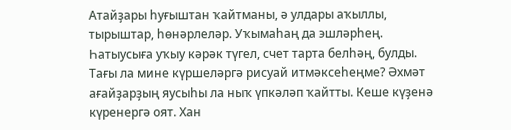Атайҙары һуғыштан ҡайтманы, ә улдары аҡыллы, тырыштар, һөнәрлеләр. Уҡымаһаң да эшләрһең. Һатыусыға уҡыу кәрәк түгел, счет тарта белһәң, булды. Тағы ла мине күршеләргә рисуай итмәксеһеңме? Әхмәт ағайҙарҙың яусыһы ла ныҡ үпкәләп ҡайтты. Кеше күҙенә күренергә оят. Хан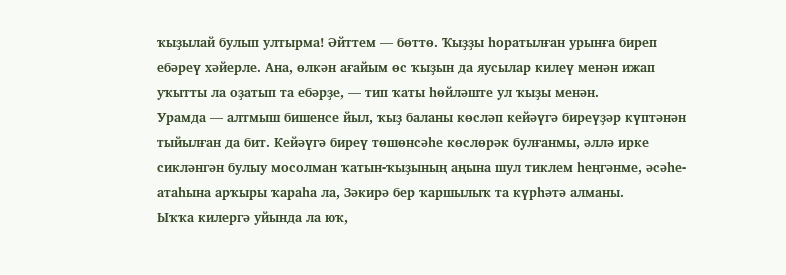ҡыҙылай булып ултырма! Әйттем — бөттө. Ҡыҙҙы һоратылған урынға биреп ебәреү хәйерле. Ана, өлкән ағайым өс ҡыҙын да яусылар килеү менән ижап уҡытты ла оҙатып та ебәрҙе, — тип ҡаты һөйләште ул ҡыҙы менән.
Урамда — алтмыш бишенсе йыл, ҡыҙ баланы көсләп кейәүгә биреүҙәр күптәнән тыйылған да бит. Кейәүгә биреү төшөнсәһе көслөрәк булғанмы, әллә ирке сикләнгән булыу мосолман ҡатын-ҡыҙының аңына шул тиклем һеңгәнме, әсәһе-атаһына арҡыры ҡараһа ла, Зәкирә бер ҡаршылыҡ та күрһәтә алманы.
Ыҡҡа килергә уйында ла юҡ,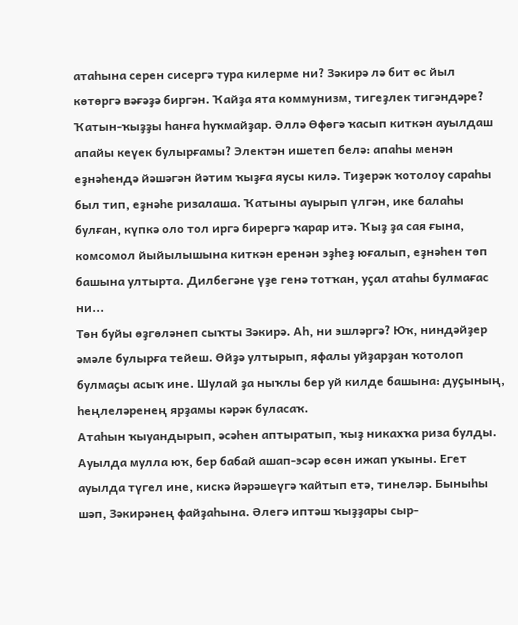атаһына серен сисергә тура килерме ни? Зәкирә лә бит өс йыл көтөргә вәғәҙә биргән. Ҡайҙа ята коммунизм, тигеҙлек тигәндәре? Ҡатын-ҡыҙҙы һанға һуҡмайҙар. Әллә Өфөгә ҡасып киткән ауылдаш апайы кеүек булырғамы? Электән ишетеп белә: апаһы менән еҙнәһендә йәшәгән йәтим ҡыҙға яусы килә. Тиҙерәк ҡотолоу сараһы был тип, еҙнәһе ризалаша. Ҡатыны ауырып үлгән, ике балаһы булған, күпкә оло тол иргә бирергә ҡарар итә. Ҡыҙ ҙа сая ғына, комсомол йыйылышына киткән еренән эҙһеҙ юғалып, еҙнәһен төп башына ултырта. Дилбегәне үҙе генә тотҡан, уҫал атаһы булмағас ни...
Төн буйы өҙгөләнеп сыҡты Зәкирә. Аһ, ни эшләргә? Юҡ, ниндәйҙер әмәле булырға тейеш. Өйҙә ултырып, яфалы уйҙарҙан ҡотолоп булмаҫы асыҡ ине. Шулай ҙа ныҡлы бер уй килде башына: дуҫының, һеңлеләренең ярҙамы кәрәк буласаҡ.
Атаһын ҡыуандырып, әсәһен аптыратып, ҡыҙ никахҡа риза булды. Ауылда мулла юҡ, бер бабай ашап-эсәр өсөн ижап уҡыны. Егет ауылда түгел ине, кискә йәрәшеүгә ҡайтып етә, тинеләр. Быныһы шәп, Зәкирәнең файҙаһына. Әлегә иптәш ҡыҙҙары сыр-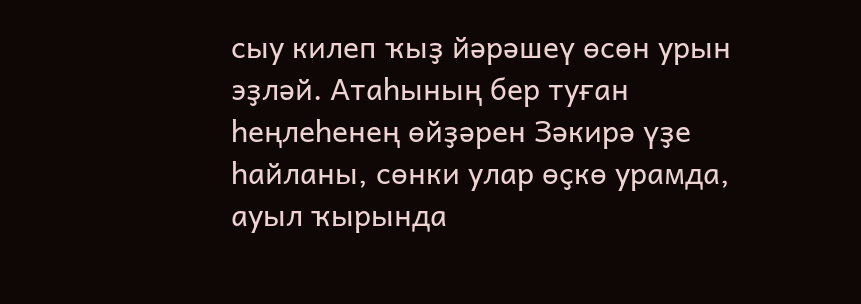сыу килеп ҡыҙ йәрәшеү өсөн урын эҙләй. Атаһының бер туған һеңлеһенең өйҙәрен Зәкирә үҙе һайланы, сөнки улар өҫкө урамда, ауыл ҡырында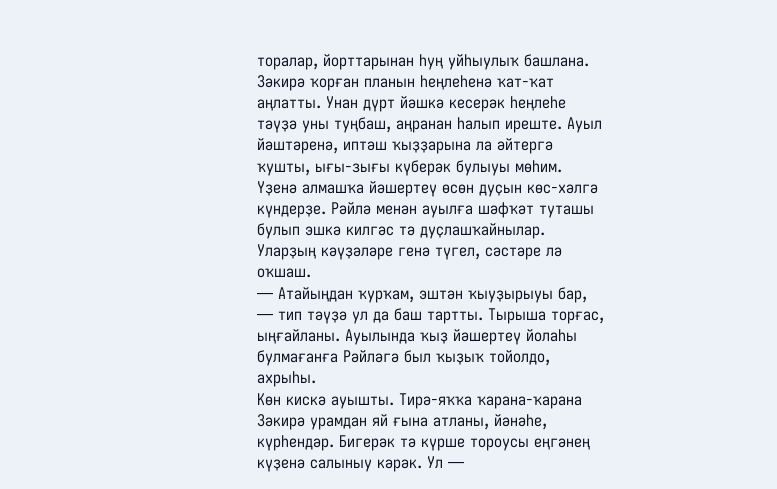торалар, йорттарынан һуң уйһыулыҡ башлана. Зәкирә ҡорған планын һеңлеһенә ҡат-ҡат аңлатты. Унан дүрт йәшкә кесерәк һеңлеһе тәүҙә уны туңбаш, аңранан һалып иреште. Ауыл йәштәренә, иптәш ҡыҙҙарына ла әйтергә ҡушты, ығы-зығы күберәк булыуы мөһим. Үҙенә алмашҡа йәшертеү өсөн дуҫын көс-хәлгә күндерҙе. Рәйлә менән ауылға шәфҡәт туташы булып эшкә килгәс тә дуҫлашҡайнылар. Уларҙың кәүҙәләре генә түгел, сәстәре лә оҡшаш.
— Атайыңдан ҡурҡам, эштән ҡыуҙырыуы бар, — тип тәүҙә ул да баш тартты. Тырыша торғас, ыңғайланы. Ауылында ҡыҙ йәшертеү йолаһы булмағанға Рәйләгә был ҡыҙыҡ тойолдо, ахрыһы.
Көн кискә ауышты. Тирә-яҡҡа ҡарана-ҡарана Зәкирә урамдан яй ғына атланы, йәнәһе, күрһендәр. Бигерәк тә күрше тороусы еңгәнең күҙенә салыныу кәрәк. Ул —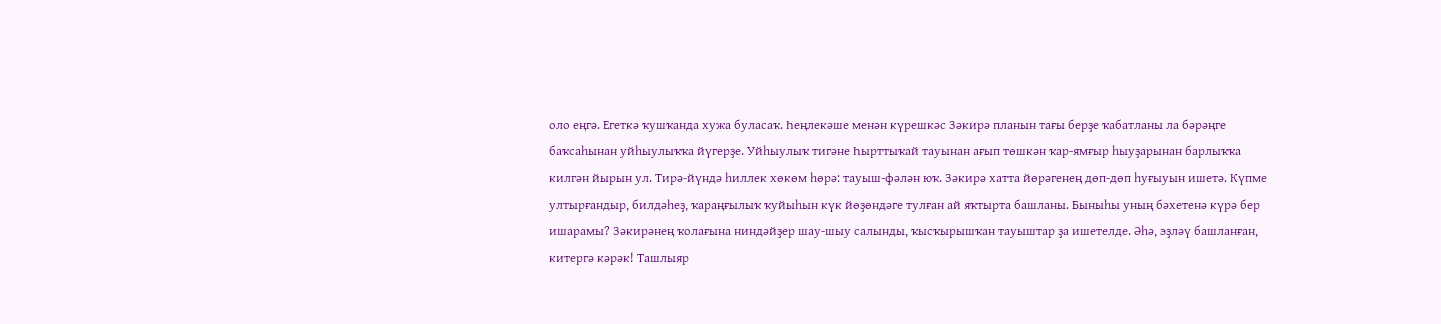оло еңгә. Егеткә ҡушҡанда хужа буласаҡ. Һеңлекәше менән күрешкәс Зәкирә планын тағы берҙе ҡабатланы ла бәрәңге баҡсаһынан уйһыулыҡҡа йүгерҙе. Уйһыулыҡ тигәне Һырттыҡай тауынан ағып төшкән ҡар-ямғыр һыуҙарынан барлыҡҡа килгән йырын ул. Тирә-йүндә һиллек хөкөм һөрә: тауыш-фәлән юҡ. Зәкирә хатта йөрәгенең дөп-дөп һуғыуын ишетә. Күпме ултырғандыр, билдәһеҙ, ҡараңғылыҡ ҡуйыһын күк йөҙөндәге тулған ай яҡтырта башланы. Быныһы уның бәхетенә күрә бер ишарамы? Зәкирәнең ҡолағына ниндәйҙер шау-шыу салынды, ҡысҡырышҡан тауыштар ҙа ишетелде. Әһә, эҙләү башланған, китергә кәрәк! Ташлыяр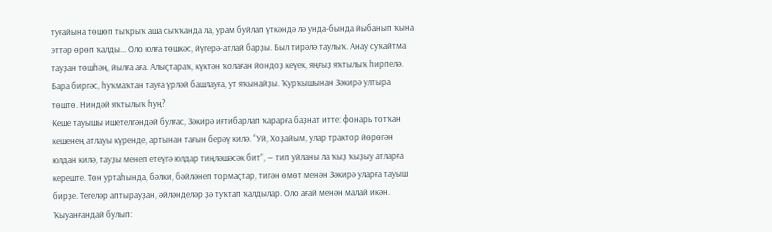туғайына төшөп тыҡрыҡ аша сыҡҡанда ла, урам буйлап үткәндә лә унда-бында йыбанып ҡына эттәр өрөп ҡалды... Оло юлға төшкәс, йүгерә-атлай барҙы. Был тирәлә таулыҡ. Анау суҡайтма тауҙан төшһәң, йылға аға. Алыҫтараҡ, күктән ҡолаған йондоҙ кеүек, яңғыҙ яҡтылыҡ һирпелә. Бара биргәс, һуҡмаҡтан тауға үрләй башлауға, ут яҡынайҙы. Ҡурҡышынан Зәкирә ултыра төштө. Ниндәй яҡтылыҡ һуң?
Кеше тауышы ишетелгәндәй булғас, Зәкирә иғтибарлап ҡарарға баҙнат итте: фонарь тотҡан кешенең атлауы күренде, артынан тағын берәү килә. “Уй, Хоҙайым, улар трактор йөрөгән юлдан килә, тауҙы менеп етеүгә юлдар тиңләшәсәк бит”, — тип уйланы ла ҡыҙ ҡыҙыу атларға кереште. Төн уртаһында, бәлки, бәйләнеп тормаҫтар, тигән өмөт менән Зәкирә уларға тауыш бирҙе. Тегеләр аптырауҙан, әйләнделәр ҙә туҡтап ҡалдылар. Оло ағай менән малай икән. Ҡыуанғандай булып: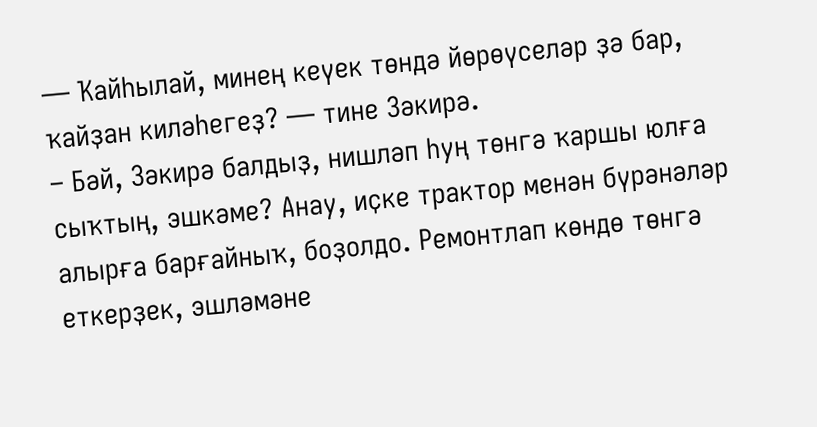— Ҡайһылай, минең кеүек төндә йөрөүселәр ҙә бар, ҡайҙан киләһегеҙ? — тине Зәкирә.
– Бәй, Зәкирә балдыҙ, нишләп һуң төнгә ҡаршы юлға сыҡтың, эшкәме? Анау, иҫке трактор менән бүрәнәләр алырға барғайныҡ, боҙолдо. Ремонтлап көндө төнгә еткерҙек, эшләмәне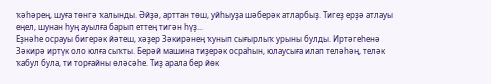ҡәһәрең, шуға төнгә ҡалынды. Әйҙә, арттан төш, уйһыуҙа шәберәк атларбыҙ. Тигеҙ ерҙә атлауы еңел, шунан һуң ауылға барып еттең тигән һүҙ...
Еҙнәһе осрауы бигерәк йәтеш, хәҙер Зәкирәнең ҡунып сығырлыҡ урыны булды. Иртәгеһенә Зәкирә иртүк оло юлға сыҡты. Берәй машина тиҙерәк осраһын, юлаусыға илап теләһәң, теләк ҡабул була, ти торғайны өләсәһе. Тиҙ арала бер йөк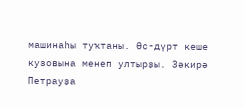машинаһы туҡтаны. Өс-дүрт кеше кузовына менеп ултырҙы. Зәкирә Петрауҙа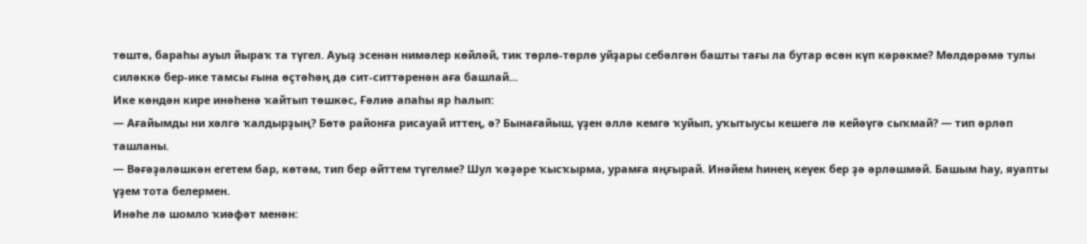төштө, бараһы ауыл йыраҡ та түгел. Ауыҙ эсенән нимәлер көйләй, тик төрлө-төрлө уйҙары себәлгән башты тағы ла бутар өсөн күп кәрәкме? Мөлдөрәмә тулы силәккә бер-ике тамсы ғына өҫтәһәң дә сит-ситтәренән аға башлай...
Ике көндән кире инәһенә ҡайтып төшкәс, Ғәлиә апаһы яр һалып:
— Ағайымды ни хәлгә ҡалдырҙың? Бөтә районға рисауай иттең, ә? Бынағайыш, үҙен әллә кемгә ҡуйып, уҡытыусы кешегә лә кейәүгә сыҡмай? — тип әрләп ташланы.
— Вәғәҙәләшкән егетем бар, көтәм, тип бер әйттем түгелме? Шул ҡәҙәре ҡысҡырма, урамға яңғырай. Инәйем һинең кеүек бер ҙә әрләшмәй. Башым һау, яуапты үҙем тота белермен.
Инәһе лә шомло ҡиәфәт менән: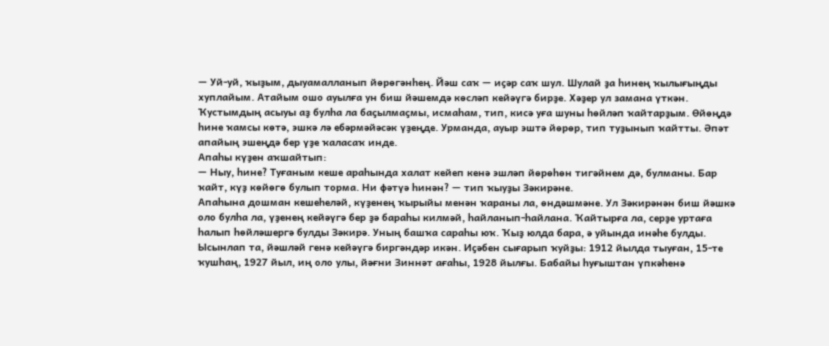— Уй-уй, ҡыҙым, дыуамалланып йөрөгәнһең. Йәш саҡ — иҫәр саҡ шул. Шулай ҙа һинең ҡылығыңды хуплайым. Атайым ошо ауылға ун биш йәшемдә көсләп кейәүгә бирҙе. Хәҙер ул замана үткән. Ҡустымдың асыуы аҙ булһа ла баҫылмаҫмы, исмаһам, тип, кисә уға шуны һөйләп ҡайтарҙым. Өйөңдә һине ҡамсы көтә, эшкә лә ебәрмәйәсәк үҙеңде. Урманда, ауыр эштә йөрөр, тип туҙынып ҡайтты. Әпәт апайың эшеңдә бер үҙе ҡаласаҡ инде.
Апаһы күҙен аҡшайтып:
— Ныу, һине? Туғаным кеше араһында халат кейеп кенә эшләп йөрөһөн тигәйнем дә, булманы. Бар ҡайт, күҙ көйөгө булып торма. Ни фәтүә һинән? — тип ҡыуҙы Зәкирәне.
Апаһына дошман кешеһеләй, күҙенең ҡырыйы менән ҡараны ла, өндәшмәне. Ул Зәкирәнән биш йәшкә оло булһа ла, үҙенең кейәүгә бер ҙә бараһы килмәй, һайланып-һайлана. Ҡайтырға ла, серҙе уртаға һалып һөйләшергә булды Зәкирә. Уның башҡа сараһы юҡ. Ҡыҙ юлда бара, ә уйында инәһе булды. Ысынлап та, йәшләй генә кейәүгә биргәндәр икән. Иҫәбен сығарып ҡуйҙы: 1912 йылда тыуған, 15-те ҡушһаң, 1927 йыл, иң оло улы, йәғни Зиннәт ағаһы, 1928 йылғы. Бабайы һуғыштан үпкәһенә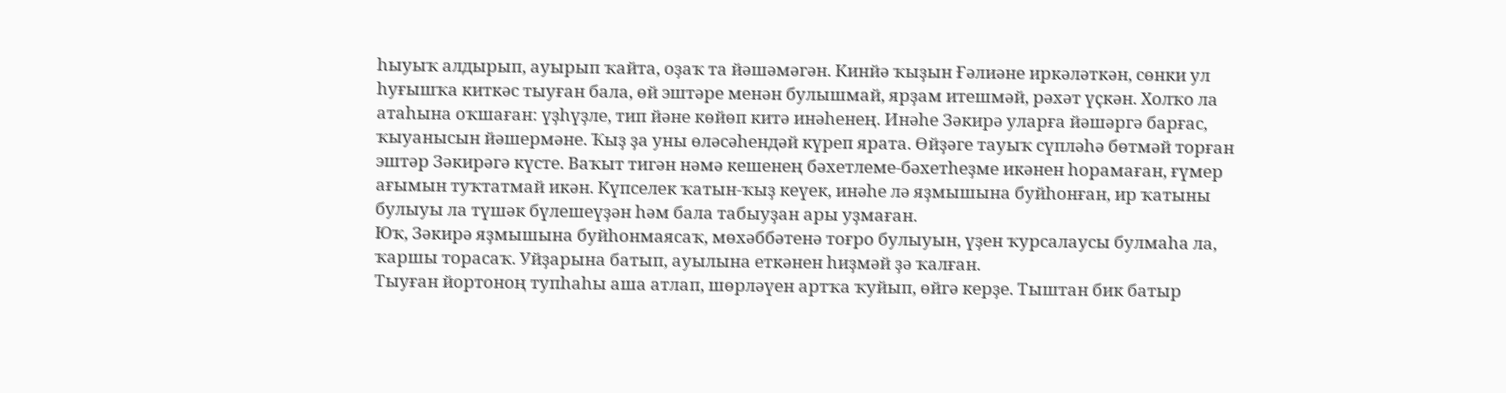һыуыҡ алдырып, ауырып ҡайта, оҙаҡ та йәшәмәгән. Кинйә ҡыҙын Ғәлиәне иркәләткән, сөнки ул һуғышҡа киткәс тыуған бала, өй эштәре менән булышмай, ярҙам итешмәй, рәхәт үҫкән. Холҡо ла атаһына оҡшаған: үҙһүҙле, тип йәне көйөп китә инәһенең. Инәһе Зәкирә уларға йәшәргә барғас, ҡыуанысын йәшермәне. Ҡыҙ ҙа уны өләсәһендәй күреп ярата. Өйҙәге тауыҡ сүпләһә бөтмәй торған эштәр Зәкирәгә күсте. Ваҡыт тигән нәмә кешенең бәхетлеме-бәхетһеҙме икәнен һорамаған, ғүмер ағымын туҡтатмай икән. Күпселек ҡатын-ҡыҙ кеүек, инәһе лә яҙмышына буйһонған, ир ҡатыны булыуы ла түшәк бүлешеүҙән һәм бала табыуҙан ары уҙмаған.
Юҡ, Зәкирә яҙмышына буйһонмаясаҡ, мөхәббәтенә тоғро булыуын, үҙен ҡурсалаусы булмаһа ла, ҡаршы торасаҡ. Уйҙарына батып, ауылына еткәнен һиҙмәй ҙә ҡалған.
Тыуған йортоноң тупһаһы аша атлап, шөрләүен артҡа ҡуйып, өйгә керҙе. Тыштан бик батыр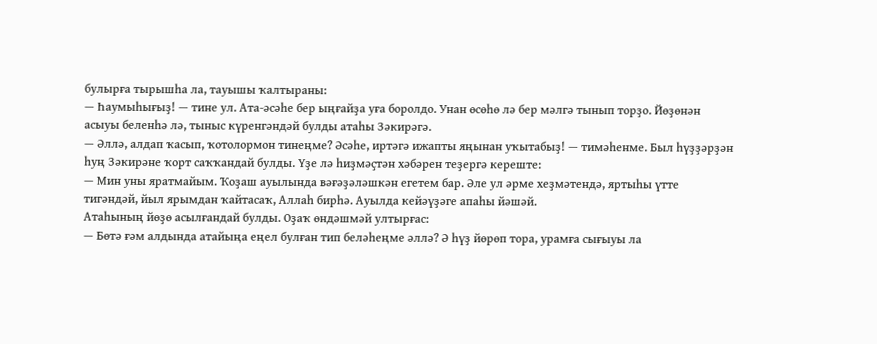булырға тырышһа ла, тауышы ҡалтыраны:
— Һаумыһығыҙ! — тине ул. Ата-әсәһе бер ыңғайҙа уға боролдо. Унан өсөһө лә бер мәлгә тынып торҙо. Йөҙөнән асыуы беленһә лә, тыныс күренгәндәй булды атаһы Зәкирәгә.
— Әллә, алдап ҡасып, ҡотолормон тинеңме? Әсәһе, иртәгә ижапты яңынан уҡытабыҙ! — тимәһенме. Был һүҙҙәрҙән һуң Зәкирәне ҡорт саҡҡандай булды. Үҙе лә һиҙмәҫтән хәбәрен теҙергә кереште:
— Мин уны яратмайым. Ҡоҙаш ауылында вәғәҙәләшкән егетем бар. Әле ул әрме хеҙмәтендә, яртыһы үтте тигәндәй, йыл ярымдан ҡайтасаҡ, Аллаһ бирһә. Ауылда кейәүҙәге апаһы йәшәй.
Атаһының йөҙө асылғандай булды. Оҙаҡ өндәшмәй ултырғас:
— Бөтә ғәм алдында атайыңа еңел булған тип беләһеңме әллә? Ә һүҙ йөрөп тора, урамға сығыуы ла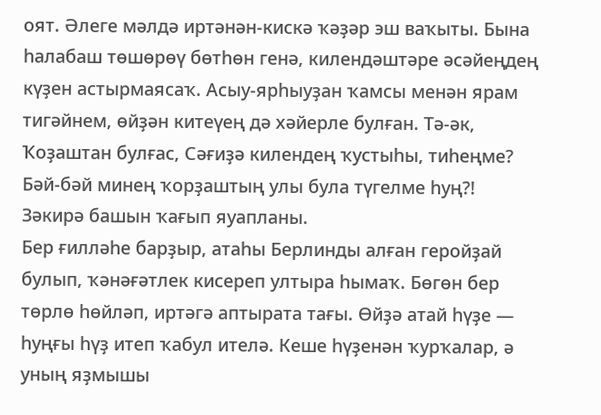оят. Әлеге мәлдә иртәнән-кискә ҡәҙәр эш ваҡыты. Бына һалабаш төшөрөү бөтһөн генә, килендәштәре әсәйеңдең күҙен астырмаясаҡ. Асыу-ярһыуҙан ҡамсы менән ярам тигәйнем, өйҙән китеүең дә хәйерле булған. Тә-әк, Ҡоҙаштан булғас, Сәғиҙә килендең ҡустыһы, тиһеңме? Бәй-бәй минең ҡорҙаштың улы була түгелме һуң?!
Зәкирә башын ҡағып яуапланы.
Бер ғилләһе барҙыр, атаһы Берлинды алған геройҙай булып, ҡәнәғәтлек кисереп ултыра һымаҡ. Бөгөн бер төрлө һөйләп, иртәгә аптырата тағы. Өйҙә атай һүҙе — һуңғы һүҙ итеп ҡабул ителә. Кеше һүҙенән ҡурҡалар, ә уның яҙмышы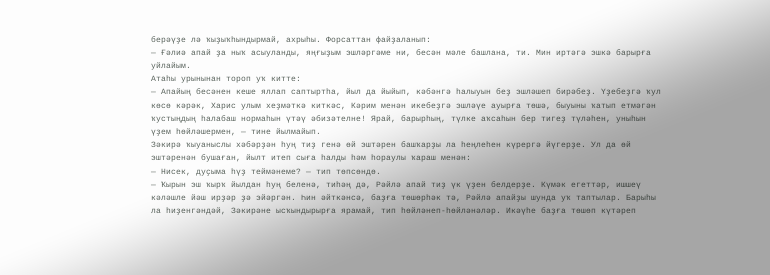берәүҙе лә ҡыҙыҡһындырмай, ахрыһы. Форсаттан файҙаланып:
— Ғәлиә апай ҙа ныҡ асыуланды, яңғыҙым эшләргәме ни, бесән мәле башлана, ти. Мин иртәгә эшкә барырға уйлайым.
Атаһы урынынан тороп уҡ китте:
— Апайың бесәнен кеше яллап саптыртһа, йыл да йыйып, кәбәнгә һалыуын беҙ эшләшеп бирәбеҙ. Үҙебеҙгә ҡул көсө кәрәк, Харис улым хеҙмәткә киткәс, Кәрим менән икебеҙгә эшләүе ауырға төшә, быуыны ҡатып етмәгән ҡустыңдың һалабаш нормаһын үтәү әбизәтелне! Ярай, барырһың, түлке аҡсаһын бер тигеҙ түләһен, уныһын үҙем һөйләшермен, — тине йылмайып.
Зәкирә ҡыуаныслы хәбәрҙән һуң тиҙ генә өй эштәрен башҡарҙы ла һеңлеһен күрергә йүгерҙе. Ул да өй эштәренән бушаған, йылт итеп сыға һалды һәм һораулы ҡараш менән:
— Нисек, дуҫыма һүҙ теймәнеме? — тип төпсөндө.
— Ҡырын эш ҡырҡ йылдан һуң беленә, тиһәң дә, Рәйлә апай тиҙ үк үҙен белдерҙе. Күмәк егеттәр, ишшеү кәләшле йәш ирҙәр ҙә эйәргән. Һин әйткәнсә, баҙға төшөрһәк тә, Рәйлә апайҙы шунда уҡ таптылар. Барыһы ла һиҙенгәндәй, Зәкирәне ысҡындырырға ярамай, тип һөйләнеп-һөйләнәләр. Икәүһе баҙға төшөп күтәреп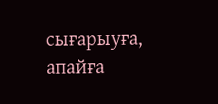сығарыуға, апайға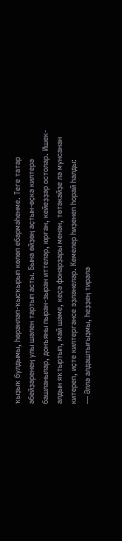ҡыҙыҡ булдымы, һөрәнләп-ҡысҡырып көлөп ебәрмәһенме. Теге татар әбейҙәренең улы шәлен тартып асты. Бына өйҙөң аҫтын-өҫкә килтерә башланылар, донъяны пыран-зыран иттеләр, юрған, кейеҙҙәр остолар. Ишек-алдын яҡтыртып, май шәме, кеҫә фонарҙары менән, төтәкәйҙе лә мунсанан китереп, иҫте килтергәнсе эҙләнеләр. Кемелер һиҙенеп һорай һалды:
— Әллә алдаштығыҙмы, һеҙҙең тирәлә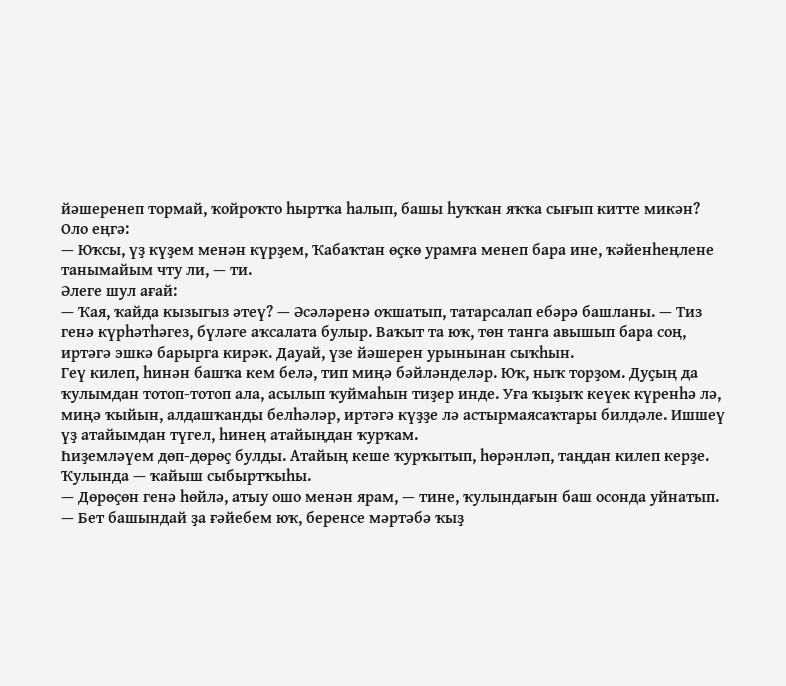йәшеренеп тормай, ҡойроҡто һыртҡа һалып, башы һуҡҡан яҡҡа сығып китте микән?
Оло еңгә:
— Юҡсы, үҙ күҙем менән күрҙем, Ҡабаҡтан өҫкө урамға менеп бара ине, ҡәйенһеңлене танымайым чту ли, — ти.
Әлеге шул ағай:
— Ҡая, ҡайда кызыгыз әтеү? — Әсәләренә оҡшатып, татарсалап ебәрә башланы. — Тиз генә күрһәтһәгез, бүләге аҡсалата булыр. Ваҡыт та юҡ, төн танга авышып бара соң, иртәгә эшкә барырга кирәк. Дауай, үзе йәшерен урынынан сыҡһын.
Геү килеп, һинән башҡа кем белә, тип миңә бәйләнделәр. Юҡ, ныҡ торҙом. Дуҫың да ҡулымдан тотоп-тотоп ала, асылып ҡуймаһын тиҙер инде. Уға ҡыҙыҡ кеүек күренһә лә, миңә ҡыйын, алдашҡанды белһәләр, иртәгә күҙҙе лә астырмаясаҡтары билдәле. Ишшеү үҙ атайымдан түгел, һинең атайыңдан ҡурҡам.
Һиҙемләүем дөп-дөрөҫ булды. Атайың кеше ҡурҡытып, һөрәнләп, таңдан килеп керҙе. Ҡулында — ҡайыш сыбыртҡыһы.
— Дөрөҫөн генә һөйлә, атыу ошо менән ярам, — тине, ҡулындағын баш осонда уйнатып.
— Бет башындай ҙа ғәйебем юҡ, беренсе мәртәбә ҡыҙ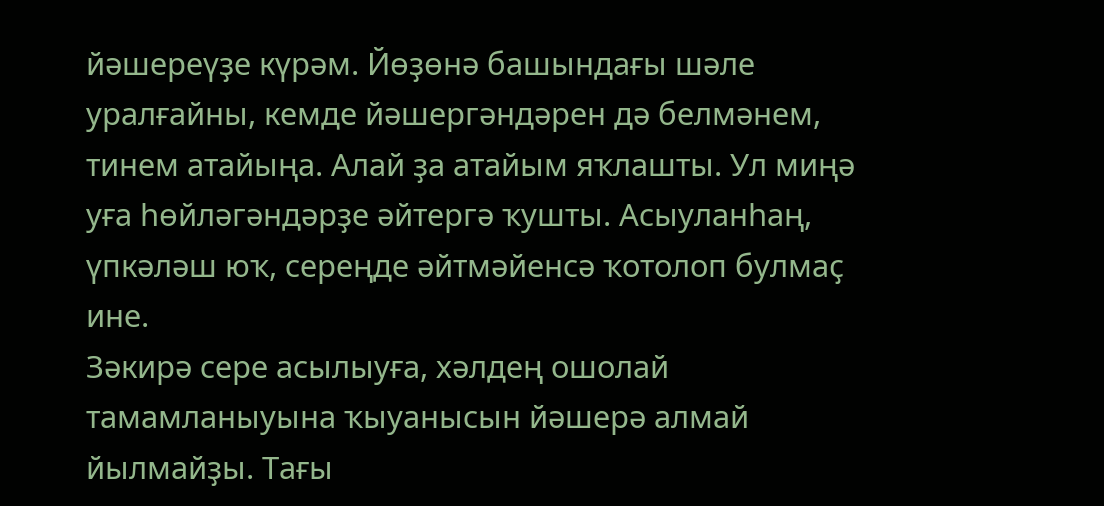йәшереүҙе күрәм. Йөҙөнә башындағы шәле уралғайны, кемде йәшергәндәрен дә белмәнем, тинем атайыңа. Алай ҙа атайым яҡлашты. Ул миңә уға һөйләгәндәрҙе әйтергә ҡушты. Асыуланһаң, үпкәләш юҡ, сереңде әйтмәйенсә ҡотолоп булмаҫ ине.
Зәкирә сере асылыуға, хәлдең ошолай тамамланыуына ҡыуанысын йәшерә алмай йылмайҙы. Тағы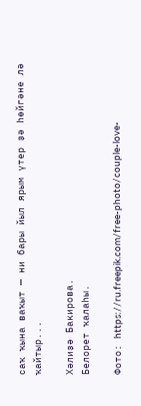саҡ ҡына ваҡыт — ни бары йыл ярым үтер ҙә һөйгәне лә ҡайтыр...

Хәлиҙә Бакирова.
Белорет ҡалаһы.

Фото: https://ru.freepik.com/free-photo/couple-love-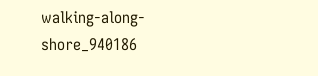walking-along-shore_940186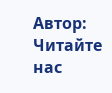Автор:
Читайте нас